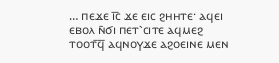… ⲡⲉϫⲉ ⲓ︤ⲥ︥ ϫⲉ ⲉⲓⲥ ϩⲏⲏⲧⲉ· ⲁϥⲉⲓ ⲉⲃⲟⲗ ⲛ̄ϭⲓ ⲡⲉⲧ⳿ⲥⲓⲧⲉ ⲁϥⲙⲉϩ ⲧⲟⲟⲧ︤ϥ︦ ⲁϥⲛⲟⲩϫⲉ ⲁϩⲟⲉⲓⲛⲉ ⲙⲉⲛ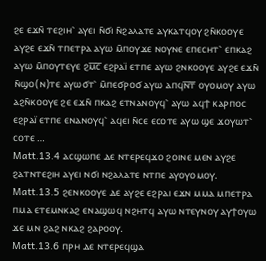ϩⲉ ⲉϫⲛ̄ ⲧⲉϩⲓⲏ⳿ ⲁⲩⲉⲓ ⲛ̄ϭⲓ ⲛ̄ϩⲁⲗⲁⲧⲉ ⲁⲩⲕⲁⲧϥⲟⲩ ϩⲛ̄ⲕⲟⲟⲩⲉ ⲁⲩϩⲉ ⲉϫⲛ̄ ⲧⲡⲉⲧⲣⲁ ⲁⲩⲱ ⲙ̄ⲡⲟⲩϫⲉ ⲛⲟⲩⲛⲉ ⲉⲡⲉⲥⲏⲧ⳿ ⲉⲡⲕⲁϩ ⲁⲩⲱ ⲙ̄ⲡⲟⲩⲧⲉⲩⲉ ϩⲙ︦ⲥ︦ ⲉϩⲣⲁⲓ̈ ⲉⲧⲡⲉ ⲁⲩⲱ ϩⲛⲕⲟⲟⲩⲉ ⲁⲩϩⲉ ⲉϫⲛ̄ ⲛ̄ϣⲟ(ⲛ)ⲧⲉ ⲁⲩⲱϭⲧ⳿ ⲙ̄ⲡⲉϭⲣⲟϭ ⲁⲩⲱ ⲁⲡϥⲛ︦ⲧ︦ ⲟⲩⲟⲙⲟⲩ ⲁⲩⲱ ⲁϩⲛ̄ⲕⲟⲟⲩⲉ ϩⲉ ⲉϫⲛ̄ ⲡⲕⲁϩ ⲉⲧⲛⲁⲛⲟⲩϥ⳿ ⲁⲩⲱ ⲁϥϯ ⲕⲁⲣⲡⲟⲥ ⲉϩⲣⲁⲓ̈ ⲉⲧⲡⲉ ⲉⲛⲁⲛⲟⲩϥ⳿ ⲁϥⲉⲓ ⲛ̄ⲥⲉ ⲉⲥⲟⲧⲉ ⲁⲩⲱ ϣⲉ ϫⲟⲩⲱⲧ⳿ ⲥⲟⲧⲉ …
Matt.13.4 ⲁⲥϣⲱⲡⲉ ⲇⲉ ⲛⲧⲉⲣⲉϥϫⲟ ϩⲟⲓⲛⲉ ⲙⲉⲛ ⲁⲩϩⲉ ϩⲁⲧⲛⲧⲉϩⲓⲏ ⲁⲩⲉⲓ ⲛϭⲓ ⲛϩⲁⲗⲁⲧⲉ ⲛⲧⲡⲉ ⲁⲩⲟⲩⲟⲙⲟⲩ.
Matt.13.5 ϩⲉⲛⲕⲟⲟⲩⲉ ⲇⲉ ⲁⲩϩⲉ ⲉϩⲣⲁⲓ ⲉϫⲛ ⲙⲙⲁ ⲙⲡⲉⲧⲣⲁ ⲡⲙⲁ ⲉⲧⲉⲙⲛⲕⲁϩ ⲉⲛⲁϣⲱϥ ⲛϩⲏⲧϥ ⲁⲩⲱ ⲛⲧⲉⲩⲛⲟⲩ ⲁⲩϯⲟⲩⲱ ϫⲉ ⲙⲛ ϩⲁϩ ⲛⲕⲁϩ ϩⲁⲣⲟⲟⲩ.
Matt.13.6 ⲡⲣⲏ ⲇⲉ ⲛⲧⲉⲣⲉϥϣⲁ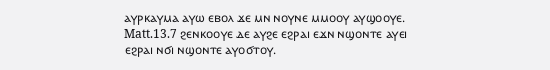ⲁⲩⲣⲕⲁⲩⲙⲁ ⲁⲩⲱ ⲉⲃⲟⲗ ϫⲉ ⲙⲛ ⲛⲟⲩⲛⲉ ⲙⲙⲟⲟⲩ ⲁⲩϣⲟⲟⲩⲉ.
Matt.13.7 ϩⲉⲛⲕⲟⲟⲩⲉ ⲇⲉ ⲁⲩϩⲉ ⲉϩⲣⲁⲓ ⲉϫⲛ ⲛϣⲟⲛⲧⲉ ⲁⲩⲉⲓ ⲉϩⲣⲁⲓ ⲛϭⲓ ⲛϣⲟⲛⲧⲉ ⲁⲩⲟϭⲧⲟⲩ.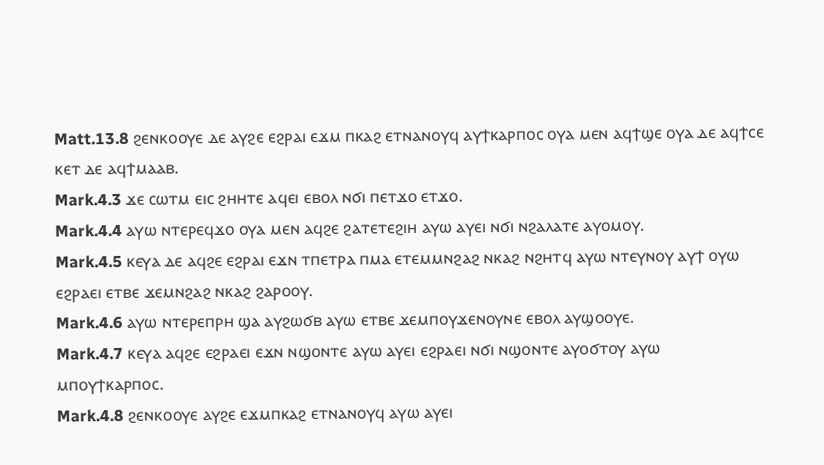Matt.13.8 ϩⲉⲛⲕⲟⲟⲩⲉ ⲇⲉ ⲁⲩϩⲉ ⲉϩⲣⲁⲓ ⲉϫⲙ ⲡⲕⲁϩ ⲉⲧⲛⲁⲛⲟⲩϥ ⲁⲩϯⲕⲁⲣⲡⲟⲥ ⲟⲩⲁ ⲙⲉⲛ ⲁϥϯϣⲉ ⲟⲩⲁ ⲇⲉ ⲁϥϯⲥⲉ ⲕⲉⲧ ⲇⲉ ⲁϥϯⲙⲁⲁⲃ.
Mark.4.3 ϫⲉ ⲥⲱⲧⲙ ⲉⲓⲥ ϩⲏⲏⲧⲉ ⲁϥⲉⲓ ⲉⲃⲟⲗ ⲛϭⲓ ⲡⲉⲧϫⲟ ⲉⲧϫⲟ.
Mark.4.4 ⲁⲩⲱ ⲛⲧⲉⲣⲉϥϫⲟ ⲟⲩⲁ ⲙⲉⲛ ⲁϥϩⲉ ϩⲁⲧⲉⲧⲉϩⲓⲏ ⲁⲩⲱ ⲁⲩⲉⲓ ⲛϭⲓ ⲛϩⲁⲗⲁⲧⲉ ⲁⲩⲟⲙⲟⲩ.
Mark.4.5 ⲕⲉⲩⲁ ⲇⲉ ⲁϥϩⲉ ⲉϩⲣⲁⲓ ⲉϫⲛ ⲧⲡⲉⲧⲣⲁ ⲡⲙⲁ ⲉⲧⲉⲙⲙⲛϩⲁϩ ⲛⲕⲁϩ ⲛϩⲏⲧϥ ⲁⲩⲱ ⲛⲧⲉⲩⲛⲟⲩ ⲁⲩϯ ⲟⲩⲱ ⲉϩⲣⲁⲉⲓ ⲉⲧⲃⲉ ϫⲉⲙⲛϩⲁϩ ⲛⲕⲁϩ ϩⲁⲣⲟⲟⲩ.
Mark.4.6 ⲁⲩⲱ ⲛⲧⲉⲣⲉⲡⲣⲏ ϣⲁ ⲁⲩϩⲱϭⲃ ⲁⲩⲱ ⲉⲧⲃⲉ ϫⲉⲙⲡⲟⲩϫⲉⲛⲟⲩⲛⲉ ⲉⲃⲟⲗ ⲁⲩϣⲟⲟⲩⲉ.
Mark.4.7 ⲕⲉⲩⲁ ⲁϥϩⲉ ⲉϩⲣⲁⲉⲓ ⲉϫⲛ ⲛϣⲟⲛⲧⲉ ⲁⲩⲱ ⲁⲩⲉⲓ ⲉϩⲣⲁⲉⲓ ⲛϭⲓ ⲛϣⲟⲛⲧⲉ ⲁⲩⲟϭⲧⲟⲩ ⲁⲩⲱ ⲙⲡⲟⲩϯⲕⲁⲣⲡⲟⲥ.
Mark.4.8 ϩⲉⲛⲕⲟⲟⲩⲉ ⲁⲩϩⲉ ⲉϫⲙⲡⲕⲁϩ ⲉⲧⲛⲁⲛⲟⲩϥ ⲁⲩⲱ ⲁⲩⲉⲓ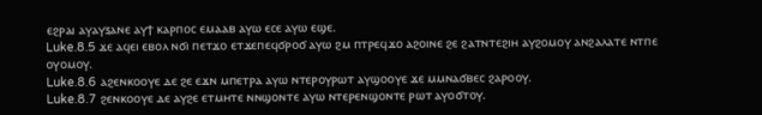ⲉϩⲣⲁⲓ ⲁⲩⲁⲩⲝⲁⲛⲉ ⲁⲩϯ ⲕⲁⲣⲡⲟⲥ ⲉⲙⲁⲁⲃ ⲁⲩⲱ ⲉⲥⲉ ⲁⲩⲱ ⲉϣⲉ.
Luke.8.5 ϫⲉ ⲁϥⲉⲓ ⲉⲃⲟⲗ ⲛϭⲓ ⲡⲉⲧϫⲟ ⲉⲧϫⲉⲡⲉϥϭⲣⲟϭ ⲁⲩⲱ ϩⲙ ⲡⲧⲣⲉϥϫⲟ ⲁϩⲟⲓⲛⲉ ϩⲉ ϩⲁⲧⲛⲧⲉϩⲓⲏ ⲁⲩϩⲟⲙⲟⲩ ⲁⲛϩⲁⲗⲁⲧⲉ ⲛⲧⲡⲉ ⲟⲩⲟⲙⲟⲩ.
Luke.8.6 ⲁϩⲉⲛⲕⲟⲟⲩⲉ ⲇⲉ ϩⲉ ⲉϫⲛ ⲙⲡⲉⲧⲣⲁ ⲁⲩⲱ ⲛⲧⲉⲣⲟⲩⲣⲱⲧ ⲁⲩϣⲟⲟⲩⲉ ϫⲉ ⲙⲙⲛⲁϭⲃⲉⲥ ϩⲁⲣⲟⲟⲩ.
Luke.8.7 ϩⲉⲛⲕⲟⲟⲩⲉ ⲇⲉ ⲁⲩϩⲉ ⲉⲧⲙⲏⲧⲉ ⲛⲛϣⲟⲛⲧⲉ ⲁⲩⲱ ⲛⲧⲉⲣⲉⲛϣⲟⲛⲧⲉ ⲣⲱⲧ ⲁⲩⲟϭⲧⲟⲩ.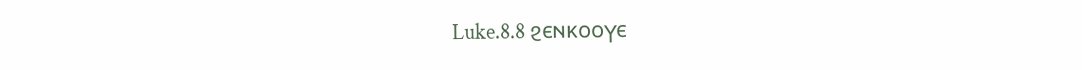Luke.8.8 ϩⲉⲛⲕⲟⲟⲩⲉ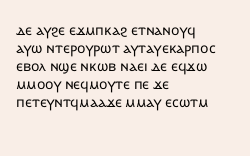ⲇⲉ ⲁⲩϩⲉ ⲉϫⲙⲡⲕⲁϩ ⲉⲧⲛⲁⲛⲟⲩϥ ⲁⲩⲱ ⲛⲧⲉⲣⲟⲩⲣⲱⲧ ⲁⲩⲧⲁⲩⲉⲕⲁⲣⲡⲟⲥ ⲉⲃⲟⲗ ⲛϣⲉ ⲛⲕⲱⲃ ⲛⲁⲉⲓ ⲇⲉ ⲉϥϫⲱ ⲙⲙⲟⲟⲩ ⲛⲉϥⲙⲟⲩⲧⲉ ⲡⲉ ϫⲉ ⲡⲉⲧⲉⲩⲛⲧϥⲙⲁⲁϫⲉ ⲙⲙⲁⲩ ⲉⲥⲱⲧⲙ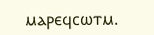ⲙⲁⲣⲉϥⲥⲱⲧⲙ.